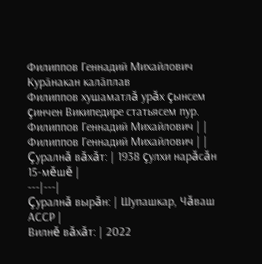Филиппов Геннадий Михайлович
Курӑнакан калӑплав
Филиппов хушаматлă урăх çынсем çинчен Википедире статьясем пур.
Филиппов Геннадий Михайлович | |
Филиппов Геннадий Михайлович | |
Çуралнă вăхăт: | 1938 çулхи нарăсăн 15-мĕшĕ |
---|---|
Çуралнă вырăн: | Шупашкар, Чăваш АССР |
Вилнĕ вăхăт: | 2022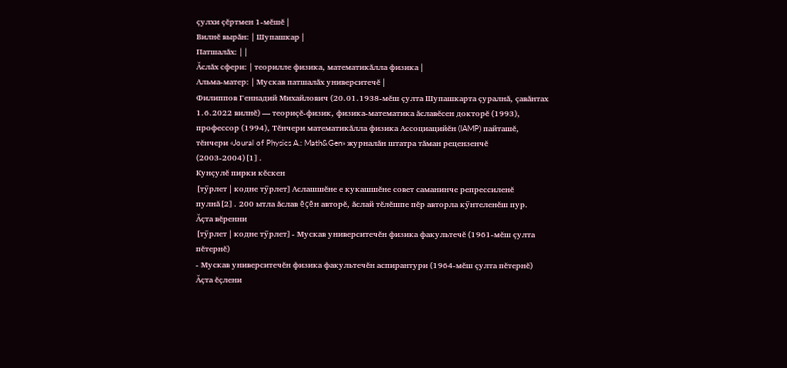çулхи çĕртмен 1-мĕшĕ |
Вилнĕ вырăн: | Шупашкар |
Патшалăх: | |
Ăслăх сфери: | теорилле физика, математикăлла физика |
Альма-матер: | Мускав патшалăх университечĕ |
Филиппов Геннадий Михайлович (20.01.1938-мĕш çулта Шупашкарта çуралнă, çавăнтах 1.6.2022 вилнĕ) — теориçĕ-физик, физика-математика ăславĕсен докторĕ (1993), профессор (1994), Тĕнчери математикăлла физика Ассоциацийĕн (IAMP) пайташĕ, тĕнчери «Joural of Physics A.: Math&Gen» журналăн штатра тăман рецензенчĕ (2003-2004)[1].
Кунçулĕ пирки кĕскен
[тӳрлет | кодне тӳрлет]Аслашшĕне е кукашшĕне совет саманинче репрессиленĕ пулнă[2]. 200 ытла ăслав ĕçĕн авторĕ, ăслай тĕлĕшпе пĕр авторла кӳнтеленĕш пур.
Ăçта вĕренни
[тӳрлет | кодне тӳрлет]- Мускав университечĕн физика факультечĕ (1961-мĕш çулта пĕтернĕ)
- Мускав университечĕн физика факультечĕн аспирантури (1964-мĕш çулта пĕтернĕ)
Ăçта ĕçлени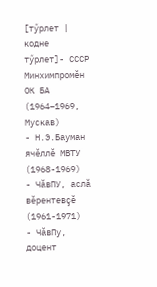[тӳрлет | кодне тӳрлет]- СССР Минхимпромĕн ОК БА (1964–1969, Мускав)
- Н.Э.Бауман ячĕллĕ МВТУ (1968-1969)
- ЧăвПУ, аслă вĕрентевçĕ (1961-1971)
- ЧăвПу, доцент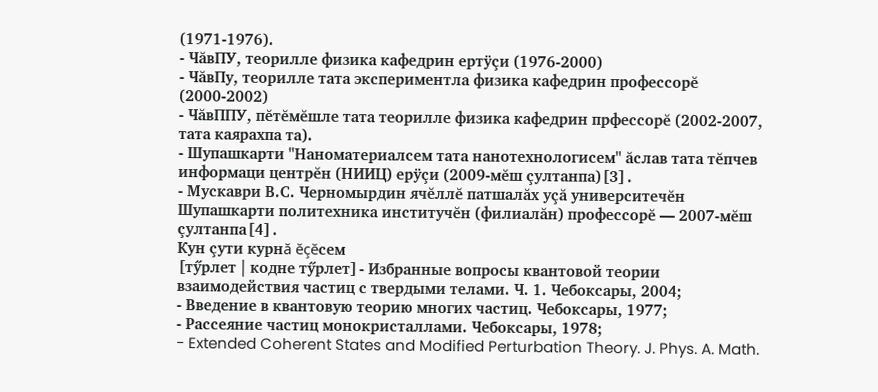(1971-1976).
- ЧăвПУ, теорилле физика кафедрин ертÿçи (1976-2000)
- ЧăвПу, теорилле тата экспериментла физика кафедрин профессорĕ (2000-2002)
- ЧăвППУ, пĕтĕмĕшле тата теорилле физика кафедрин прфессорĕ (2002-2007, тата каярахпа та).
- Шупашкарти "Наноматериалсем тата нанотехнологисем" ăслав тата тĕпчев информаци центрĕн (НИИЦ) ерÿçи (2009-мĕш çултанпа)[3].
- Мускаври В.С. Черномырдин ячĕллĕ патшалăх уçă университечĕн Шупашкарти политехника институчĕн (филиалăн) профессорĕ — 2007-мĕш çултанпа[4].
Кун çути курнă ĕçĕсем
[тӳрлет | кодне тӳрлет]- Избранные вопросы квантовой теории взаимодействия частиц с твердыми телами. Ч. 1. Чебоксары, 2004;
- Введение в квантовую теорию многих частиц. Чебоксары, 1977;
- Рассеяние частиц монокристаллами. Чебоксары, 1978;
- Extended Coherent States and Modified Perturbation Theory. J. Phys. A. Math.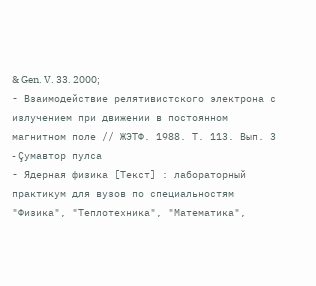& Gen. V. 33. 2000;
- Взаимодействие релятивистского электрона с излучением при движении в постоянном магнитном поле // ЖЭТФ. 1988. Т. 113. Вып. 3
- Çумавтор пулса
- Ядерная физика [Текст] : лабораторный практикум для вузов по специальностям "Физика", "Теплотехника", "Математика",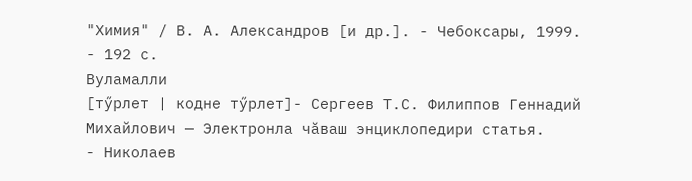"Химия" / В. А. Александров [и др.]. - Чебоксары, 1999. - 192 с.
Вуламалли
[тӳрлет | кодне тӳрлет]- Сергеев Т.С. Филиппов Геннадий Михайлович — Электронла чăваш энциклопедири статья.
- Николаев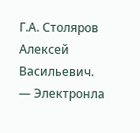Г.А. Столяров Алексей Васильевич. — Электронла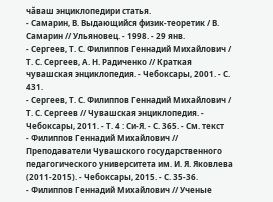чăваш энциклопедири статья.
- Самарин, В. Выдающийся физик-теоретик / В. Самарин // Ульяновец. - 1998. - 29 янв.
- Сергеев, Т. С. Филиппов Геннадий Михайлович / Т. С. Сергеев, А. Н. Радиченко // Краткая чувашская энциклопедия. - Чебоксары, 2001. - С. 431.
- Сергеев, Т. С. Филиппов Геннадий Михайлович / Т. С. Сергеев // Чувашская энциклопедия. - Чебоксары, 2011. - Т. 4 : Си-Я. - С. 365. - См. текст
- Филиппов Геннадий Михайлович // Преподаватели Чувашского государственного педагогического университета им. И. Я. Яковлева (2011-2015). - Чебоксары, 2015. - С. 35-36.
- Филиппов Геннадий Михайлович // Ученые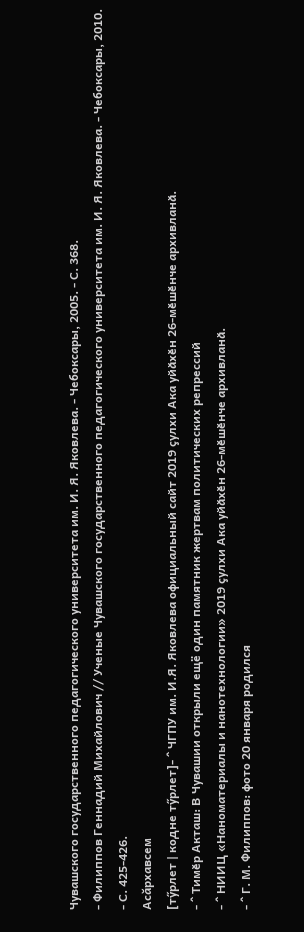Чувашского государственного педагогического университета им. И. Я. Яковлева. - Чебоксары, 2005. - С. 368.
- Филиппов Геннадий Михайлович // Ученые Чувашского государственного педагогического университета им. И. Я. Яковлева. - Чебоксары, 2010. - С. 425-426.
Асăрхавсем
[тӳрлет | кодне тӳрлет]- ^ ЧГПУ им. И.Я. Яковлева официальный сайт 2019 ҫулхи Ака уйӑхӗн 26-мӗшӗнче архивланӑ.
- ^ Тимӗр Акташ: В Чувашии открыли ещё один памятник жертвам политических репрессий
- ^ НИИЦ «Наноматериалы и нанотехнологии» 2019 ҫулхи Ака уйӑхӗн 26-мӗшӗнче архивланӑ.
- ^ Г. М. Филиппов: фото 20 января родился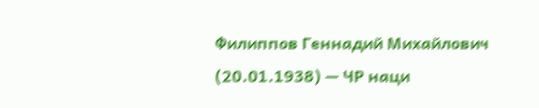Филиппов Геннадий Михайлович (20.01.1938) — ЧР наци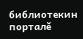библиотекин порталĕ